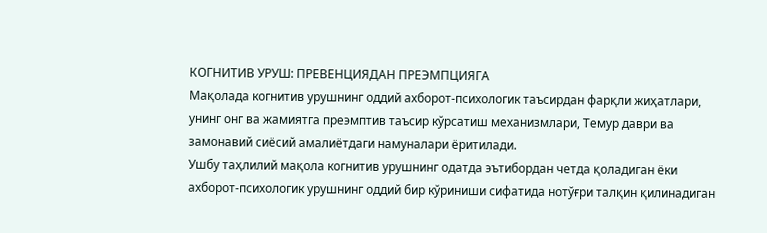КОГНИТИВ УРУШ: ПРЕВЕНЦИЯДАН ПРЕЭМПЦИЯГА
Мақолада когнитив урушнинг оддий ахборот-психологик таъсирдан фарқли жиҳатлари, унинг онг ва жамиятга преэмптив таъсир кўрсатиш механизмлари, Темур даври ва замонавий сиёсий амалиётдаги намуналари ёритилади.
Ушбу таҳлилий мақола когнитив урушнинг одатда эътибордан четда қоладиган ёки ахборот-психологик урушнинг оддий бир кўриниши сифатида нотўғри талқин қилинадиган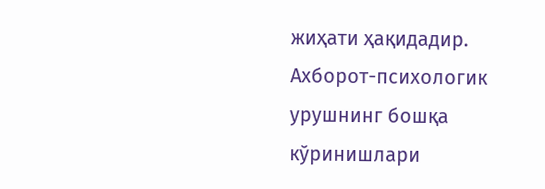жиҳати ҳақидадир. Ахборот-психологик урушнинг бошқа кўринишлари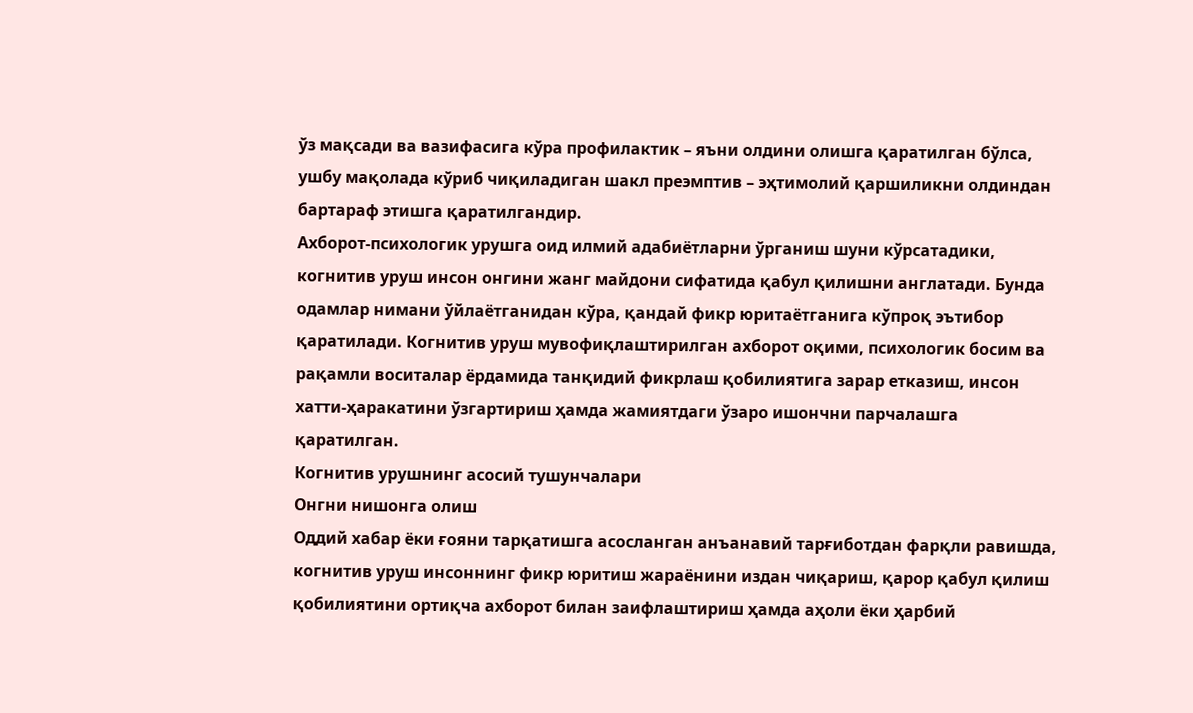ўз мақсади ва вазифасига кўра профилактик – яъни олдини олишга қаратилган бўлса, ушбу мақолада кўриб чиқиладиган шакл преэмптив – эҳтимолий қаршиликни олдиндан бартараф этишга қаратилгандир.
Ахборот-психологик урушга оид илмий адабиётларни ўрганиш шуни кўрсатадики, когнитив уруш инсон онгини жанг майдони сифатида қабул қилишни англатади. Бунда одамлар нимани ўйлаётганидан кўра, қандай фикр юритаётганига кўпроқ эътибор қаратилади. Когнитив уруш мувофиқлаштирилган ахборот оқими, психологик босим ва рақамли воситалар ёрдамида танқидий фикрлаш қобилиятига зарар етказиш, инсон хатти-ҳаракатини ўзгартириш ҳамда жамиятдаги ўзаро ишончни парчалашга қаратилган.
Когнитив урушнинг асосий тушунчалари
Онгни нишонга олиш
Оддий хабар ёки ғояни тарқатишга асосланган анъанавий тарғиботдан фарқли равишда, когнитив уруш инсоннинг фикр юритиш жараёнини издан чиқариш, қарор қабул қилиш қобилиятини ортиқча ахборот билан заифлаштириш ҳамда аҳоли ёки ҳарбий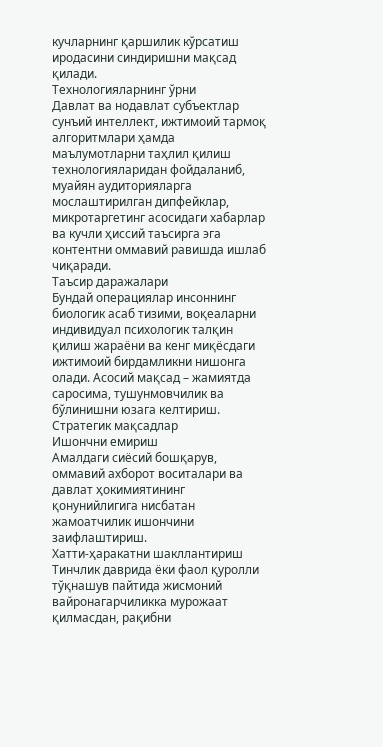кучларнинг қаршилик кўрсатиш иродасини синдиришни мақсад қилади.
Технологияларнинг ўрни
Давлат ва нодавлат субъектлар сунъий интеллект, ижтимоий тармоқ алгоритмлари ҳамда маълумотларни таҳлил қилиш технологияларидан фойдаланиб, муайян аудиторияларга мослаштирилган дипфейклар, микротаргетинг асосидаги хабарлар ва кучли ҳиссий таъсирга эга контентни оммавий равишда ишлаб чиқаради.
Таъсир даражалари
Бундай операциялар инсоннинг биологик асаб тизими, воқеаларни индивидуал психологик талқин қилиш жараёни ва кенг миқёсдаги ижтимоий бирдамликни нишонга олади. Асосий мақсад – жамиятда саросима, тушунмовчилик ва бўлинишни юзага келтириш.
Стратегик мақсадлар
Ишончни емириш
Амалдаги сиёсий бошқарув, оммавий ахборот воситалари ва давлат ҳокимиятининг қонунийлигига нисбатан жамоатчилик ишончини заифлаштириш.
Хатти-ҳаракатни шакллантириш
Тинчлик даврида ёки фаол қуролли тўқнашув пайтида жисмоний вайронагарчиликка мурожаат қилмасдан, рақибни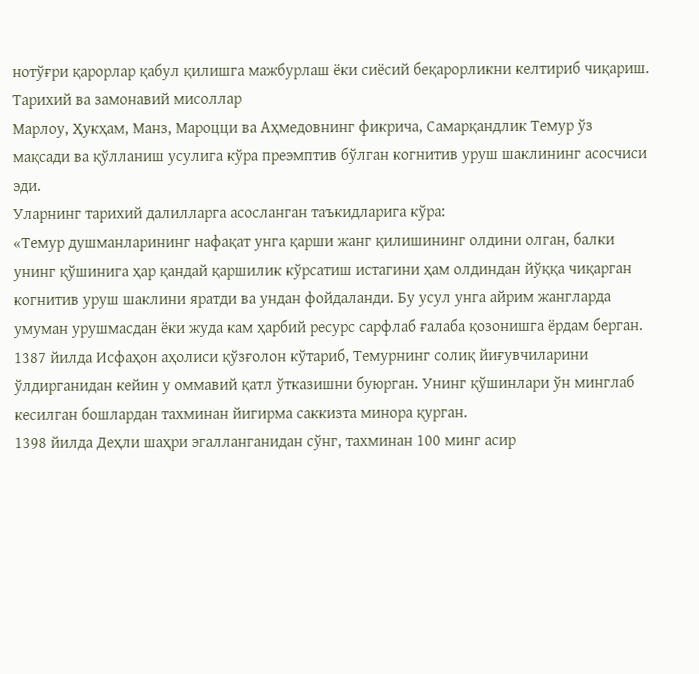нотўғри қарорлар қабул қилишга мажбурлаш ёки сиёсий беқарорликни келтириб чиқариш.
Тарихий ва замонавий мисоллар
Марлоу, Ҳукҳам, Манз, Мароцци ва Аҳмедовнинг фикрича, Самарқандлик Темур ўз мақсади ва қўлланиш усулига кўра преэмптив бўлган когнитив уруш шаклининг асосчиси эди.
Уларнинг тарихий далилларга асосланган таъкидларига кўра:
«Темур душманларининг нафақат унга қарши жанг қилишининг олдини олган, балки унинг қўшинига ҳар қандай қаршилик кўрсатиш истагини ҳам олдиндан йўққа чиқарган когнитив уруш шаклини яратди ва ундан фойдаланди. Бу усул унга айрим жангларда умуман урушмасдан ёки жуда кам ҳарбий ресурс сарфлаб ғалаба қозонишга ёрдам берган.
1387 йилда Исфаҳон аҳолиси қўзғолон кўтариб, Темурнинг солиқ йиғувчиларини ўлдирганидан кейин у оммавий қатл ўтказишни буюрган. Унинг қўшинлари ўн минглаб кесилган бошлардан тахминан йигирма саккизта минора қурган.
1398 йилда Деҳли шаҳри эгалланганидан сўнг, тахминан 100 минг асир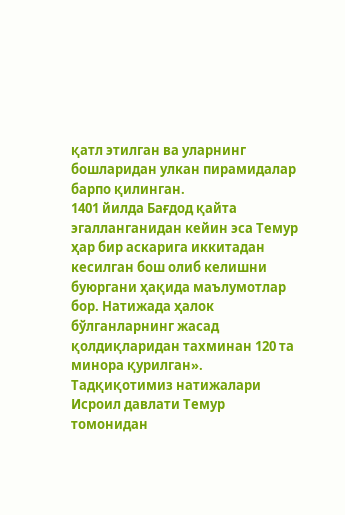қатл этилган ва уларнинг бошларидан улкан пирамидалар барпо қилинган.
1401 йилда Бағдод қайта эгалланганидан кейин эса Темур ҳар бир аскарига иккитадан кесилган бош олиб келишни буюргани ҳақида маълумотлар бор. Натижада ҳалок бўлганларнинг жасад қолдиқларидан тахминан 120 та минора қурилган».
Тадқиқотимиз натижалари Исроил давлати Темур томонидан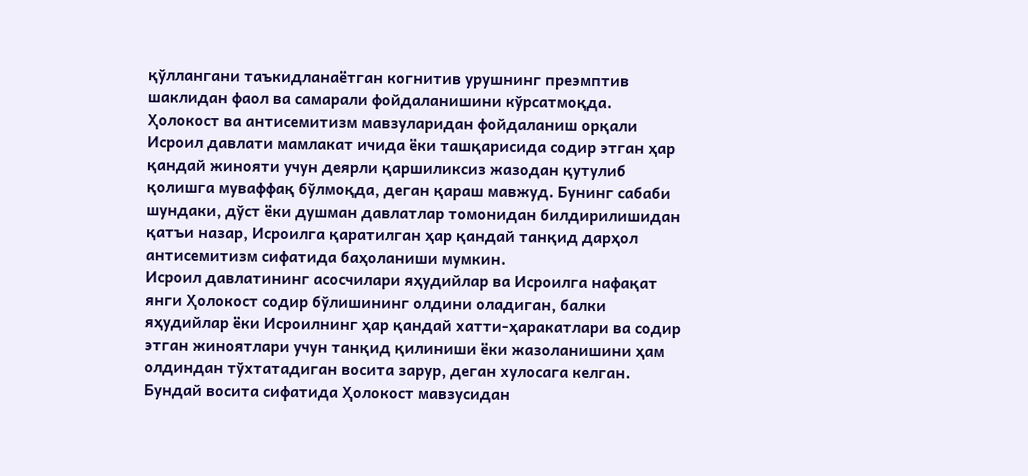қўллангани таъкидланаётган когнитив урушнинг преэмптив шаклидан фаол ва самарали фойдаланишини кўрсатмоқда.
Ҳолокост ва антисемитизм мавзуларидан фойдаланиш орқали Исроил давлати мамлакат ичида ёки ташқарисида содир этган ҳар қандай жинояти учун деярли қаршиликсиз жазодан қутулиб қолишга муваффақ бўлмоқда, деган қараш мавжуд. Бунинг сабаби шундаки, дўст ёки душман давлатлар томонидан билдирилишидан қатъи назар, Исроилга қаратилган ҳар қандай танқид дарҳол антисемитизм сифатида баҳоланиши мумкин.
Исроил давлатининг асосчилари яҳудийлар ва Исроилга нафақат янги Ҳолокост содир бўлишининг олдини оладиган, балки яҳудийлар ёки Исроилнинг ҳар қандай хатти-ҳаракатлари ва содир этган жиноятлари учун танқид қилиниши ёки жазоланишини ҳам олдиндан тўхтатадиган восита зарур, деган хулосага келган.
Бундай восита сифатида Ҳолокост мавзусидан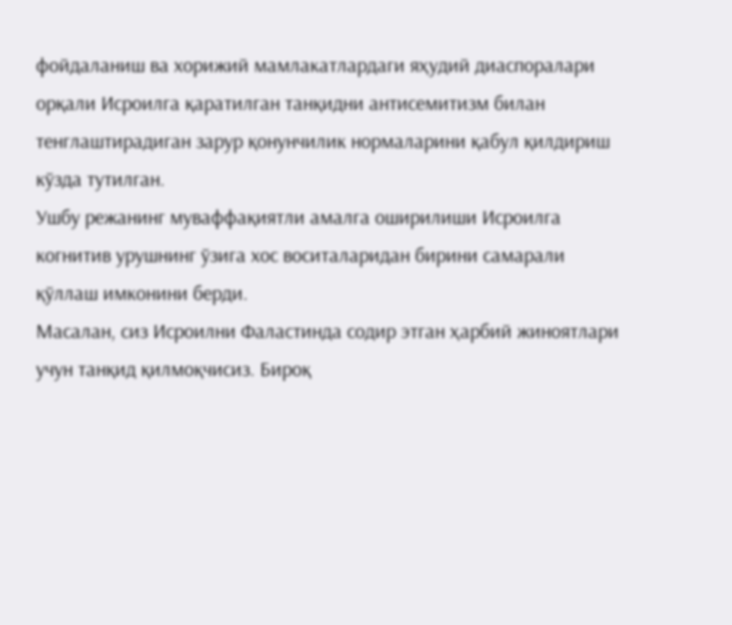фойдаланиш ва хорижий мамлакатлардаги яҳудий диаспоралари орқали Исроилга қаратилган танқидни антисемитизм билан тенглаштирадиган зарур қонунчилик нормаларини қабул қилдириш кўзда тутилган.
Ушбу режанинг муваффақиятли амалга оширилиши Исроилга когнитив урушнинг ўзига хос воситаларидан бирини самарали қўллаш имконини берди.
Масалан, сиз Исроилни Фаластинда содир этган ҳарбий жиноятлари учун танқид қилмоқчисиз. Бироқ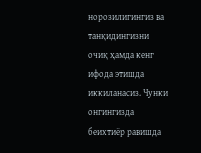норозилигингиз ва танқидингизни очиқ ҳамда кенг ифода этишда иккиланасиз. Чунки онгингизда беихтиёр равишда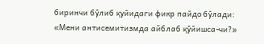биринчи бўлиб қуйидаги фикр пайдо бўлади:
«Мени антисемитизмда айблаб қўйишса-чи?»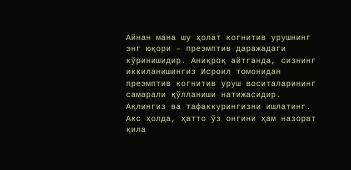Айнан мана шу ҳолат когнитив урушнинг энг юқори – преэмптив даражадаги кўринишидир. Аниқроқ айтганда, сизнинг иккиланишингиз Исроил томонидан преэмптив когнитив уруш воситаларининг самарали қўлланиши натижасидир.
Ақлингиз ва тафаккурингизни ишлатинг. Акс ҳолда, ҳатто ўз онгини ҳам назорат қила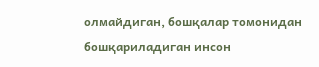олмайдиган, бошқалар томонидан бошқариладиган инсон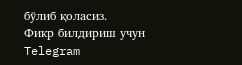бўлиб қоласиз.
Фикр билдириш учун Telegram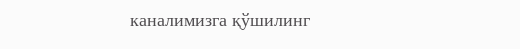каналимизга қўшилинг